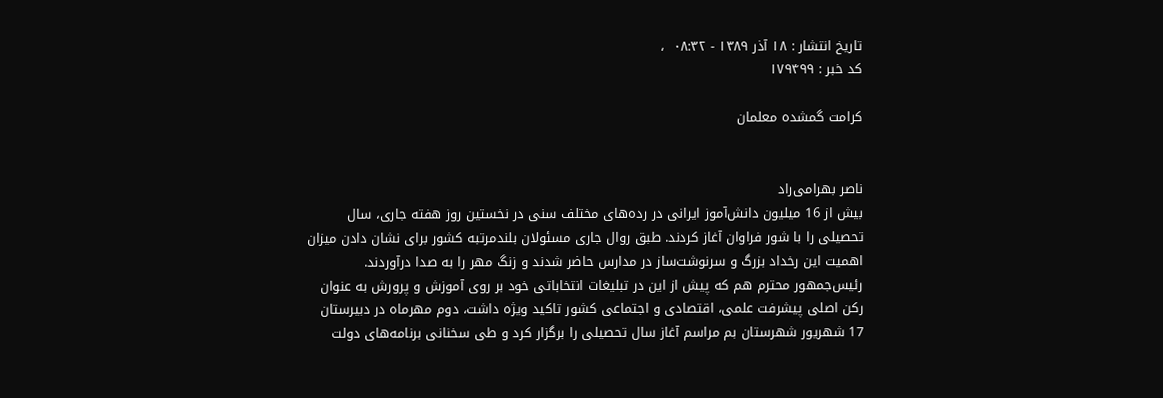تاریخ انتشار : ۱۸ آذر ۱۳۸۹ - ۰۸:۳۲  ،
کد خبر : ۱۷۹۴۹۹

کرامت گمشده معلمان


ناصر بهرامی‌راد
بیش از 16 میلیون دانش‌آموز ایرانی در رده‌های مختلف سنی در نخستین روز هفته جاری، سال تحصیلی را با شور فراوان آغاز کردند. طبق روال جاری مسئولان بلندمرتبه کشور برای نشان دادن میزان اهمیت این رخداد بزرگ و سرنوشت‌ساز در مدارس حاضر شدند و زنگ مهر را به صدا درآوردند.
رئیس‌جمهور محترم هم که پیش از این در تبلیغات انتخاباتی خود بر روی آموزش و پرورش به عنوان رکن اصلی پیشرفت علمی، اقتصادی ‌و اجتماعی کشور تاکید ویژه داشت، دوم مهرماه در دبیرستان 17 شهریور شهرستان بم مراسم آغاز سال تحصیلی را برگزار کرد و طی سخنانی برنامه‌های دولت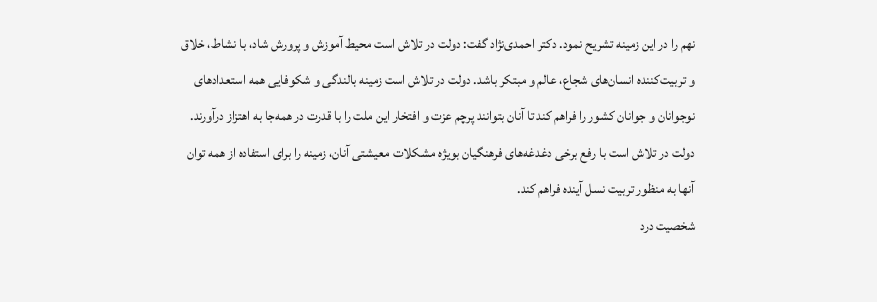نهم را در این زمینه تشریح نمود. دکتر احمدی‌نژاد گفت: دولت در تلاش است محیط آموزش و پرورش شاد، با نشاط، خلاق و تربیت‌کننده انسان‌های شجاع، عالم و مبتکر باشد. دولت در تلاش است زمینه بالندگی و شکوفایی همه استعدادهای نوجوانان و جوانان کشور را فراهم کند تا آنان بتوانند پرچم عزت و افتخار این ملت را با قدرت در همه‌جا به اهتزاز درآورند. دولت در تلاش است با رفع برخی دغدغه‌های فرهنگیان بویژه مشکلات معیشتی آنان، زمینه را برای استفاده از همه توان آنها به منظور تربیت نسل آینده فراهم کند.
شخصیت درد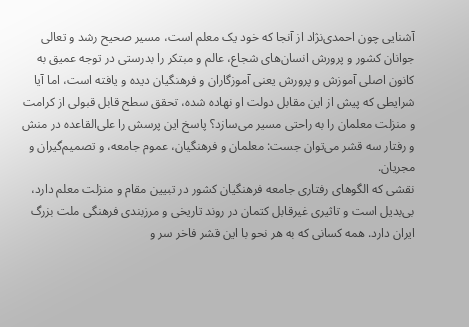آشنایی چون احمدی‌نژاد از آنجا که خود یک معلم است، مسیر صحیح رشد و تعالی جوانان کشور و پرورش انسان‌های شجاع، عالم و مبتکر را بدرستی در توجه عمیق به کانون اصلی آموزش و پرورش یعنی آموزگاران و فرهنگیان دیده و یافته است، اما آیا شرایطی که پیش از این مقابل دولت او نهاده شده، تحقق سطح قابل قبولی از کرامت و منزلت معلمان را به راحتی مسیر می‌سازد؟ پاسخ این پرسش را علی‌القاعده در منش و رفتار سه قشر می‌توان جست: معلمان و فرهنگیان، عموم جامعه، و تصمیم‌گیران و مجریان.
نقشی که الگوهای رفتاری جامعه فرهنگیان کشور در تبیین مقام و منزلت معلم دارد، بی‌بدیل است و تاثیری غیرقابل کتمان در روند تاریخی و مرزبندی فرهنگی ملت بزرگ ایران دارد. همه کسانی که به هر نحو با این قشر فاخر سر و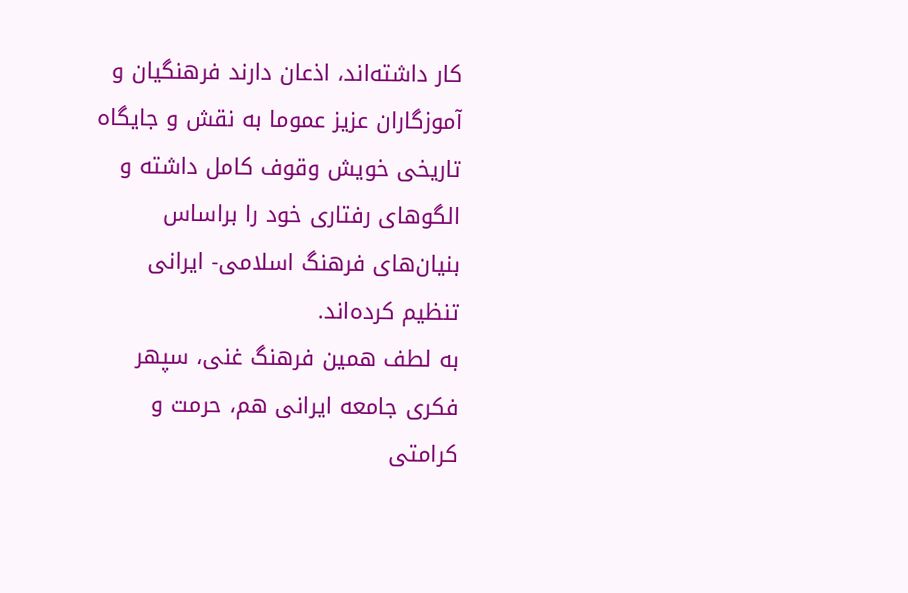کار داشته‌اند، اذعان دارند فرهنگیان و آموزگاران عزیز عموما به نقش و جایگاه تاریخی خویش وقوف کامل داشته و الگوهای رفتاری خود را براساس بنیان‌های فرهنگ اسلامی- ایرانی تنظیم کرده‌اند.
به لطف همین فرهنگ غنی، سپهر فکری ‌جامعه ایرانی هم، حرمت و کرامتی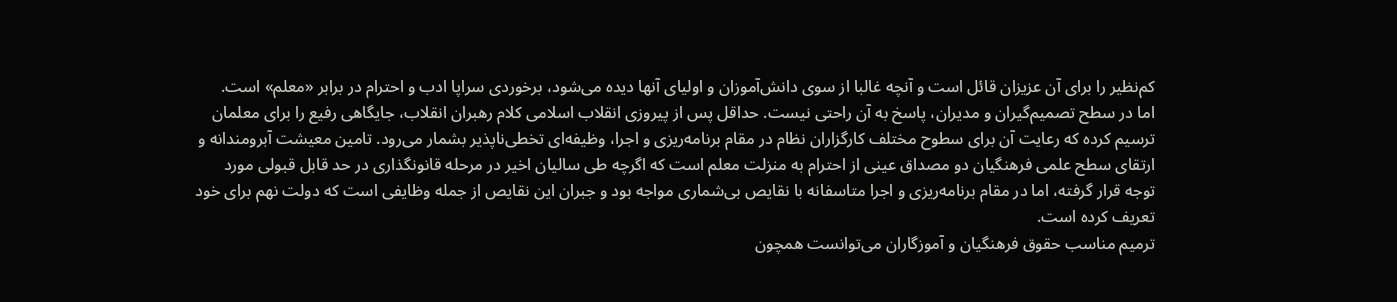کم‌نظیر را برای آن عزیزان قائل است و آنچه غالبا از سوی‌ دانش‌آموزان و اولیای آنها دیده می‌شود، برخوردی سراپا ادب و احترام در برابر «معلم» است.
اما در سطح تصمیم‌گیران و مدیران، پاسخ به آن راحتی نیست. حداقل پس از پیروزی انقلاب اسلامی کلام رهبران انقلاب، جایگاهی رفیع را برای معلمان ترسیم کرده که رعایت آن برای سطوح مختلف کارگزاران نظام در مقام برنامه‌ریزی ‌و اجرا، وظیفه‌ای تخطی‌ناپذیر بشمار می‌رود. تامین معیشت‌ آبرومندانه و ارتقای سطح علمی فرهنگیان دو مصداق عینی از احترام به منزلت معلم است که اگرچه طی سالیان اخیر در مرحله قانونگذاری در حد قابل قبولی مورد توجه قرار گرفته، ‌اما در مقام برنامه‌ریزی و اجرا متاسفانه با نقایص بی‌شماری مواجه بود و جبران این نقایص از جمله وظایفی است که دولت نهم برای خود تعریف کرده است.
ترمیم مناسب حقوق فرهنگیان و آموزگاران می‌توانست همچون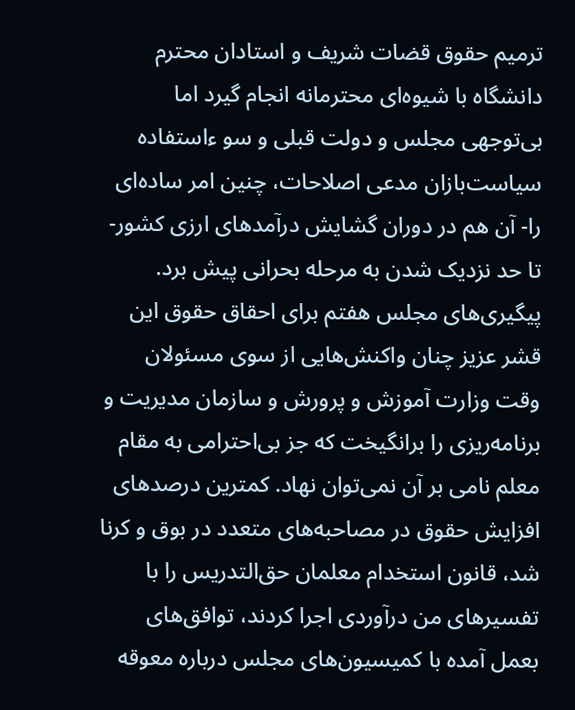ترمیم حقوق قضات شریف و استادان محترم دانشگاه با شیوه‌ای محترمانه انجام گیرد اما بی‌توجهی مجلس و دولت قبلی و سو‌ ء‌استفاده سیاست‌بازان مدعی اصلاحات، چنین امر ساده‌ای را- آن هم در دوران گشایش درآمدهای ارزی کشور- تا حد نزدیک شدن به مرحله بحرانی پیش برد.
پیگیری‌های مجلس هفتم برای احقاق حقوق این قشر عزیز چنان واکنش‌هایی از سوی مسئولان وقت وزارت آموزش و پرورش و سازمان مدیریت و برنامه‌ریزی را برانگیخت که جز بی‌احترامی به مقام معلم نامی بر آن نمی‌توان نهاد. کمترین درصدهای افزایش حقوق در مصاحبه‌های متعدد در بوق و کرنا شد، قانون استخدام معلمان حق‌التدریس را با تفسیرهای من درآوردی اجرا کردند، توافق‌های بعمل آمده با کمیسیون‌های مجلس درباره معوقه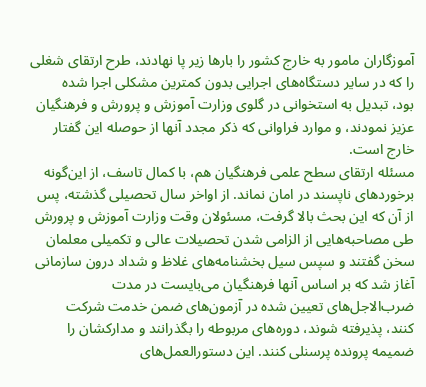آموزگاران مامور به خارج کشور را بارها زیر پا نهادند، طرح ارتقای شغلی را که در سایر دستگاه‌های اجرایی بدون کمترین مشکلی اجرا شده بود، ‌تبدیل به استخوانی در گلوی وزارت آموزش و پرورش و فرهنگیان عزیز نمودند، و موارد فراوانی که ذکر مجدد آنها از حوصله این گفتار خارج است.
مسئله ارتقای سطح علمی فرهنگیان هم، با کمال تاسف، از این‌گونه برخوردهای ناپسند در امان نماند. از اواخر سال تحصیلی گذشته، پس از آن که این بحث بالا گرفت، مسئولان وقت وزارت آموزش و پرورش طی ‌مصاحبه‌هایی از الزامی‌ شدن تحصیلات عالی و تکمیلی معلمان سخن گفتند و سپس سیل بخشنامه‌های غلاظ و شداد درون سازمانی آغاز شد که بر اساس آنها فرهنگیان می‌بایست در مدت ضرب‌الاجل‌های تعیین شده در آزمون‌های ضمن خدمت شرکت کنند، ‌پذیرفته شوند، دوره‌های مربوطه را بگذرانند و مدارکشان را ضمیمه پرونده پرسنلی کنند. این دستورالعمل‌های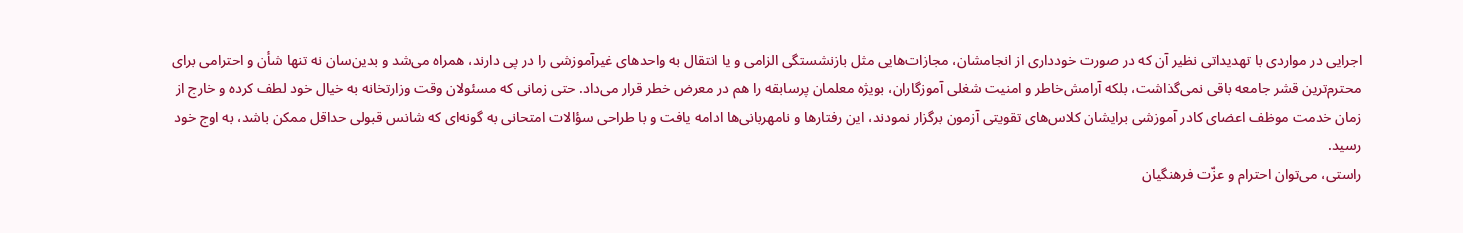اجرایی در مواردی با تهدیداتی نظیر آن که در صورت خودداری از انجامشان، مجازات‌هایی مثل بازنشستگی الزامی و یا انتقال به واحدهای غیرآموزشی را در پی دارند، همراه می‌شد و بدین‌سان نه تنها ‌شأن و احترامی برای محترم‌ترین قشر جامعه باقی نمی‌گذاشت، بلکه آرامش‌خاطر و امنیت شغلی آموزگاران، بویژه معلمان پر‌سابقه را هم در معرض خطر قرار می‌داد. حتی زمانی که مسئولان وقت وزارتخانه به خیال خود لطف کرده و خارج از زمان خدمت موظف اعضای کادر آموزشی برایشان کلاس‌های تقویتی آزمون برگزار نمودند، این رفتارها و نامهربانی‌ها ادامه یافت و با طراحی سؤالات امتحانی به گونه‌ای که شانس قبولی حداقل ممکن باشد، به اوج خود رسید.
راستی، می‌توان احترام و عزّت فرهنگیان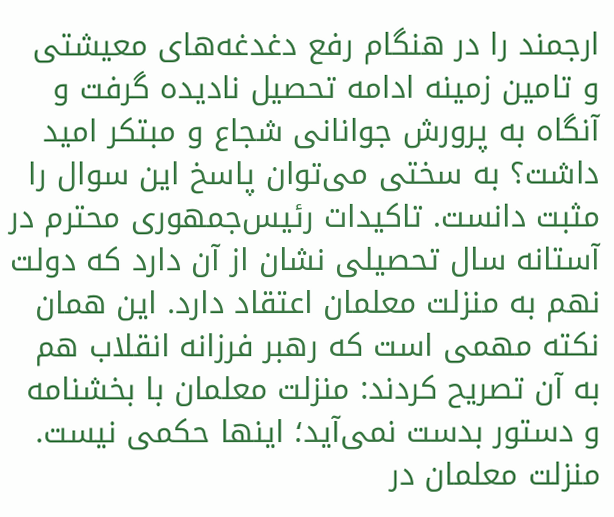ارجمند را در هنگام رفع دغدغه‌های معیشتی و تامین زمینه ادامه تحصیل نادیده گرفت و آنگاه به پرورش جوانانی شجاع و مبتکر امید داشت؟ به سختی می‌توان پاسخ این سوال را مثبت دانست. تاکیدات رئیس‌جمهوری محترم در آستانه سال تحصیلی نشان از آن دارد که دولت نهم به منزلت معلمان اعتقاد دارد. این همان نکته مهمی است که رهبر فرزانه انقلاب هم به آن تصریح کردند: منزلت معلمان با بخشنامه و دستور بدست نمی‌آید؛ اینها حکمی نیست. منزلت معلمان در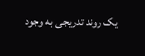یک روند تدریجی به وجود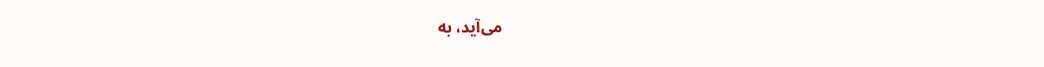می‌آید، به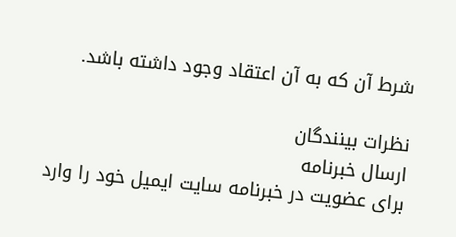شرط آن که به آن اعتقاد وجود داشته باشد.

نظرات بینندگان
ارسال خبرنامه
برای عضویت در خبرنامه سایت ایمیل خود را وارد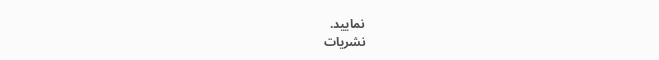نمایید.
نشریات